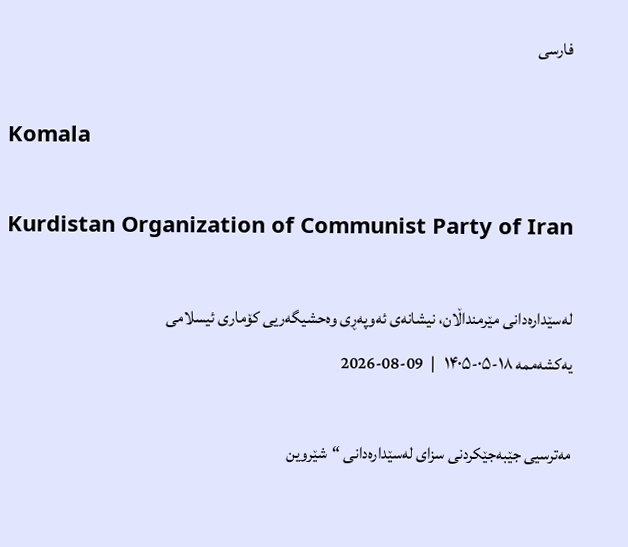فارسی

Komala

Kurdistan Organization of Communist Party of Iran

لەسێدارەدانی مێرمنداڵان، نیشانەی ئەوپەڕی وەحشیگەریی کۆماری ئیسلامی
یەکشەممە ۱۸-۰۵-۱۴۰۵   |  09-08-2026

مەترسیی جێبەجێکردنی سزای لەسێدارەدانی “شێروین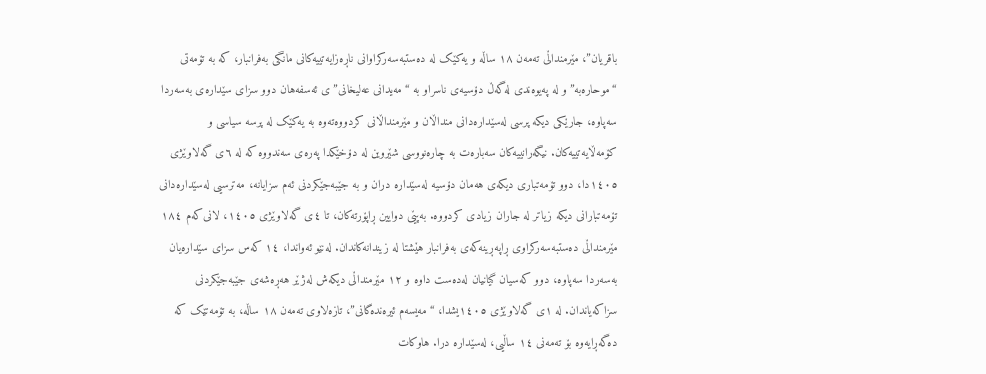باقریان”، مێرمنداڵی تەمەن ١٨ ساڵە و یەکێک لە دەستبەسەرکراوانی ناڕەزایەتییەکانی مانگی بەفرانبار، کە بە تۆمەتی “موحارەبە” و لە پەیوەندی لەگەڵ دۆسیەی ناسراو بە “مەیدانی عەلیخانی”ی ئەسفەهان دوو سزای سێدارەی بەسەردا سەپاوە، جارێکی دیکە پرسی لەسێدارەدانی منداڵان و مێرمنداڵانی کردووەتەوە بە یەکێک لە پرسە سیاسی و کۆمەڵایەتییەکان. نیگەرانییەکان سەبارەت بە چارەنووسی شێروین لە دۆخێکدا پەرەی سەندووە کە لە ٦ی گەلاوێژی ١٤٠٥دا، دوو تۆمەتباری دیکەی هەمان دۆسیە لەسێدارە دران و بە جێبەجێکردنی ئەم سزایانە، مەترسیی لەسێدارەدانی تۆمەتبارانی دیکە زیاتر لە جاران زیادی کردووە. بەپێی دوایین ڕاپۆرتەکان، تا ٤ی گەلاوێژی ١٤٠٥، لانی‌کەم ١٨٤ مێرمنداڵی دەستبەسەرکراوی ڕاپەڕینەکەی بەفرانبار هێشتا لە زیندانەکاندان. لەنێو ئەواندا، ١٤ کەس سزای سێدارەیان بەسەردا سەپاوە، دوو کەسیان گیانیان لەدەست داوە و ١٢ مێرمنداڵی دیکەش لەژێر هەڕەشەی جێبەجێکردنی سزاکەیاندان. لە ١ی گەلاوێژی ١٤٠٥یشدا، “مەیسەم ئیرەندەگانی”، تازەلاوی تەمەن ١٨ ساڵە، بە تۆمەتێک کە دەگەڕایەوە بۆ تەمەنی ١٤ ساڵیی، لەسێدارە درا. هاوکات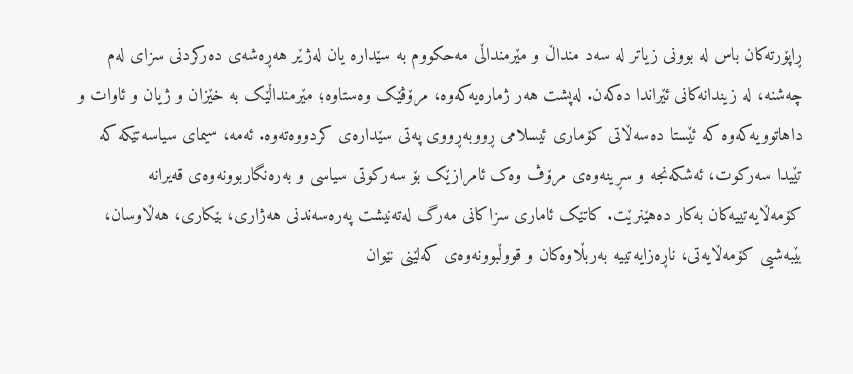ڕاپۆرتەکان باس لە بوونی زیاتر لە سەد منداڵ و مێرمنداڵی مەحکووم بە سێدارە یان لەژێر هەڕەشەی دەرکردنی سزای لەم چەشنە، لە زیندانەکانی ئێراندا دەکەن. لەپشت هەر ژمارەیەکەوە، مرۆڤێک وەستاوە؛ مێرمنداڵێک بە خێزان و ژیان و ئاوات و داهاتوویەکەوە کە ئێستا دەسەڵاتی کۆماری ئیسلامی ڕووبەڕووی پەتی سێدارەی کردووەتەوە. ئەمە، سیمای سیاسەتێکە کە تێیدا سەرکوت، ئەشکەنجە و سڕینەوەی مرۆڤ وەک ئامرازێک بۆ سەرکوتی سیاسی و بەرەنگاربوونەوەی قەیرانە کۆمەڵایەتییەکان بەکار دەهێنرێت. کاتێک ئاماری سزاکانی مەرگ لەتەنیشت پەرەسەندنی هەژاری، بێکاری، هەڵاوسان، بێبەشیی کۆمەڵایەتی، ناڕەزایەتییە بەربڵاوەکان و قووڵبوونەوەی کەلێنی نێوان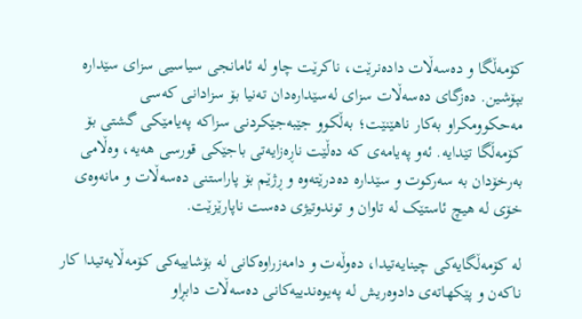کۆمەڵگا و دەسەڵات دادەنرێت، ناکرێت چاو لە ئامانجی سیاسیی سزای سێدارە بپۆشین. دەزگای دەسەڵات سزای لەسێدارەدان تەنیا بۆ سزادانی کەسی مەحکوومکراو بەکار ناهێنێت؛ بەڵکوو جێبەجێکردنی سزاکە پەیامێکی گشتی بۆ کۆمەڵگا تێدایە. ئەو پەیامەی کە دەڵێت ناڕەزایەتی باجێکی قورسی هەیە، وەڵامی بەرخۆدان بە سەرکوت و سێدارە دەدرێتەوە و ڕژێم بۆ پاراستنی دەسەڵات و مانەوەی خۆی لە هیچ ئاستێک لە تاوان و توندوتیژی دەست ناپارێزێت.

لە کۆمەڵگایەکی چینایەتیدا، دەوڵەت و دامەزراوەکانی لە بۆشاییەکی کۆمەڵایەتیدا کار ناکەن و پێکهاتەی دادوەریش لە پەیوەندییەکانی دەسەڵات دابڕاو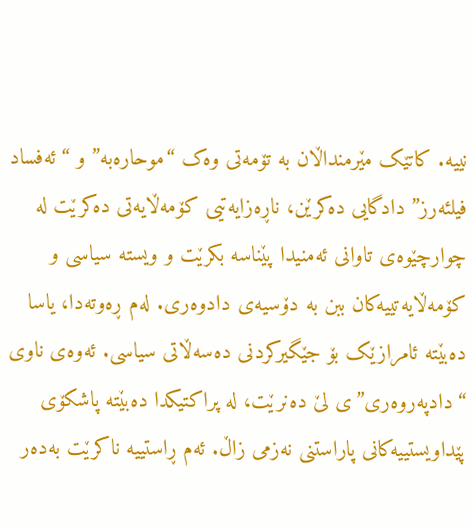نییە. کاتێک مێرمنداڵان بە تۆمەتی وەک “موحارەبە” و “ئەفساد فیلئەرز” دادگایی دەکرێن، ناڕەزایەتیی کۆمەڵایەتی دەکرێت لە چوارچێوەی تاوانی ئەمنیدا پێناسە بکرێت و ویستە سیاسی و کۆمەڵایەتییەکان ببن بە دۆسیەی دادوەری. لەم ڕەوتەدا، یاسا دەبێتە ئامرازێک بۆ جێگیرکردنی دەسەڵاتی سیاسی. ئەوەی ناوی “دادپەروەری”ی لێ دەنرێت، لە پراکتیکدا دەبێتە پاشکۆی پێداویستییەکانی پاراستنی نەزمی زاڵ. ئەم ڕاستییە ناکرێت بەدەر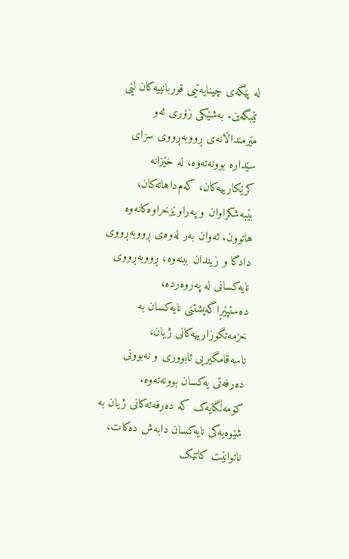لە پێگەی چینایەتیی قوربانییەکان لێی تێبگەین. بەشێکی زۆری ئەو مێرمنداڵانەی ڕووبەڕووی سزای سێدارە بوونەتەوە، لە خێزانە کرێکارییەکان، کەم‌داهاتەکان، بێبەشکراوان و پەراوێزخراوەکانەوە هاتوون. ئەوان بەر لەوەی ڕووبەڕووی دادگا و زیندان ببنەوە، ڕووبەڕووی نایەکسانی لە پەروەردە، دەستپێڕاگەیشتنی نایەکسان بە خزمەتگوزارییەکانی ژیان، ناسەقامگیریی ئابووری و نەبوونی دەرفەتی یەکسان بوونەتەوە. کۆمەڵگایەک کە دەرفەتەکانی ژیان بە شێوەیەکی نایەکسان دابەش دەکات، ناتوانێت کاتێک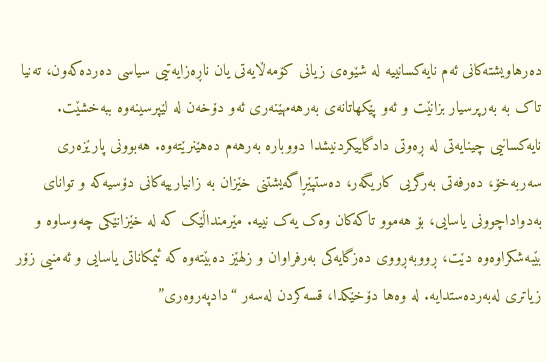دەرهاویشتەکانی ئەم نایەکسانییە لە شێوەی زیانی کۆمەڵایەتی یان ناڕەزایەتیی سیاسی دەردەکەون، تەنیا تاک بە بەرپرسیار بزانێت و ئەو پێکهاتانەی بەرهەمهێنەری ئەو دۆخەن لە لێپرسینەوە ببەخشێت. نایەکسانیی چینایەتی لە ڕەوتی دادگاییکردنیشدا دووبارە بەرهەم دەهێنرێتەوە. هەبوونی پارێزەری سەربەخۆ، دەرفەتی بەرگریی کاریگەر، دەستپێڕاگەیشتنی خێزان بە زانیارییەکانی دۆسیەکە و توانای بەدواداچوونی یاسایی، بۆ هەموو تاکەکان وەک یەک نییە. مێرمنداڵێک کە لە خێزانێکی چەوساوە و بێبەشکراوەوە دێت، ڕووبەڕووی دەزگایەکی بەرفراوان و زلهێز دەبێتەوە کە ئیمکاناتی یاسایی و ئەمنیی زۆر زیاتری لەبەردەستدایە. لە وەها دۆخێکدا، قسەکردن لەسەر “دادپەروەری”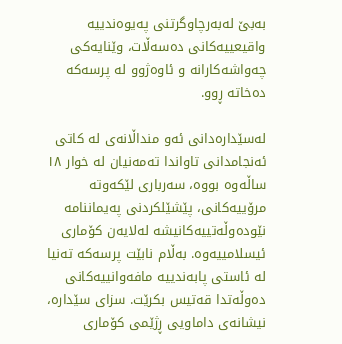بەبێ لەبەرچاوگرتنی پەیوەندییە واقیعییەکانی دەسەڵات، وێنایەکی چەواشەکارانە و ئاوەژوو لە پرسەکە دەخاتە ڕوو.

لەسێدارەدانی ئەو منداڵانەی لە کاتی ئەنجامدانی تاواندا تەمەنیان لە خوار ١٨ ساڵەوە بووە، سەرباری لێکەوتە مرۆییەکانی، پێشێلکردنی پەیماننامە نێودەوڵەتییەکانیشە لەلایەن کۆماری ئیسلامییەوە. بەڵام نابێت پرسەکە تەنیا لە ئاستی پابەندییە مافەوانییەکانی دەوڵەتدا قەتیس بکرێت. سزای سێدارە، نیشانەی داماویی ڕژێمی کۆماری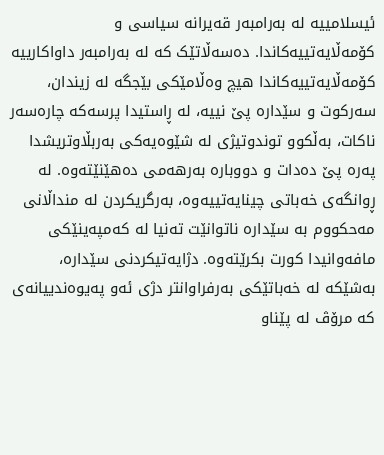ئیسلامییە لە بەرامبەر قەیرانە سیاسی و کۆمەڵایەتییەکاندا. دەسەڵاتێک کە لە بەرامبەر داواکارییە کۆمەڵایەتییەکاندا هیچ وەڵامێکی بێجگە لە زیندان، سەرکوت و سێدارە پێ نییە، لە ڕاستیدا پرسەکە چارەسەر ناکات، بەڵکوو توندوتیژی لە شێوەیەکی بەربڵاوتریشدا پەرە پێ دەدات و دووبارە بەرهەمی دەهێنێتەوە. لە ڕوانگەی خەباتی چینایەتییەوە، بەرگریکردن لە منداڵانی مەحکووم بە سێدارە ناتوانێت تەنیا لە کەمپەینێکی مافەوانیدا کورت بکرێتەوە. دژایەتیکردنی سێدارە، بەشێکە لە خەباتێکی بەرفراوانتر دژی ئەو پەیوەندییانەی کە مرۆڤ لە پێناو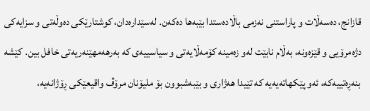قازانج، دەسەڵات و پاراستنی نەزمی باڵادەستدا بێبەها دەکەن. لەسێدارەدان، کوشتارێکی دەوڵەتی و سزایەکی دژەمرۆیی و قێزەونە، بەڵام نابێت لەو زەمینە کۆمەڵایەتی و سیاسییەی کە بەرهەمهێنەریەتی خافل بین. کێشە بنەڕەتییەکە، ئەو پێکهاتەیەیە کە تێیدا هەژاری و بێبەشبوون بۆ ملیۆنان مرۆڤ واقیعێکی ڕۆژانەیە،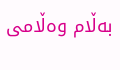بەڵام وەڵامی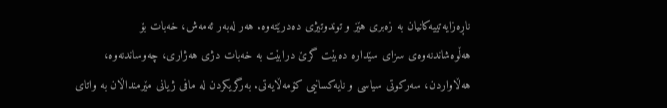ناڕەزایەتییەکانیان بە زەبری هێز و توندوتیژی دەدرێتەوە. هەر لەبەر ئەمەش، خەبات بۆ هەڵوەشاندنەوەی سزای سێدارە دەبێت گرێ درابێت بە خەبات دژی هەژاری، چەوساندنەوە، هەڵاواردن، سەرکوتی سیاسی و نایەکسانیی کۆمەڵایەتی. بەرگریکردن لە مافی ژیانی مێرمنداڵان بە واتای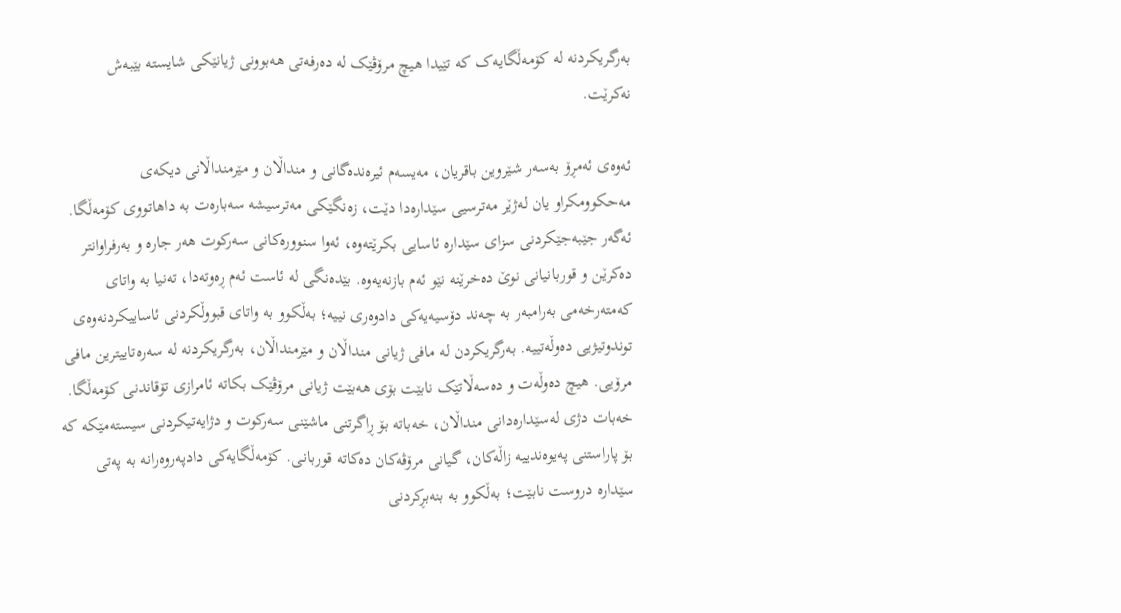بەرگریکردنە لە کۆمەڵگایەک کە تێیدا هیچ مرۆڤێک لە دەرفەتی هەبوونی ژیانێکی شایستە بێبەش نەکرێت.

ئەوەی ئەمڕۆ بەسەر شێروین باقریان، مەیسەم ئیرەندەگانی و منداڵان و مێرمنداڵانی دیکەی مەحکوومکراو یان لەژێر مەترسیی سێدارەدا دێت، زەنگێکی مەترسیشە سەبارەت بە داهاتووی کۆمەڵگا. ئەگەر جێبەجێکردنی سزای سێدارە ئاسایی بکرێتەوە، ئەوا سنوورەکانی سەرکوت هەر جارە و بەرفراوانتر دەکرێن و قوربانیانی نوێ دەخرێنە نێو ئەم بازنەیەوە. بێدەنگی لە ئاست ئەم ڕەوتەدا، تەنیا بە واتای کەمتەرخەمی بەرامبەر بە چەند دۆسیەیەکی دادوەری نییە؛ بەڵکوو بە واتای قبووڵکردنی ئاساییکردنەوەی توندوتیژیی دەوڵەتییە. بەرگریکردن لە مافی ژیانی منداڵان و مێرمنداڵان، بەرگریکردنە لە سەرەتاییترین مافی مرۆیی. هیچ دەوڵەت و دەسەڵاتێک نابێت بۆی هەبێت ژیانی مرۆڤێک بکاتە ئامرازی تۆقاندنی کۆمەڵگا. خەبات دژی لەسێدارەدانی منداڵان، خەباتە بۆ ڕاگرتنی ماشێنی سەرکوت و دژایەتیکردنی سیستەمێکە کە بۆ پاراستنی پەیوەندییە زاڵەکان، گیانی مرۆڤەکان دەکاتە قوربانی. کۆمەڵگایەکی دادپەروەرانە بە پەتی سێدارە دروست نابێت؛ بەڵکوو بە بنەبڕکردنی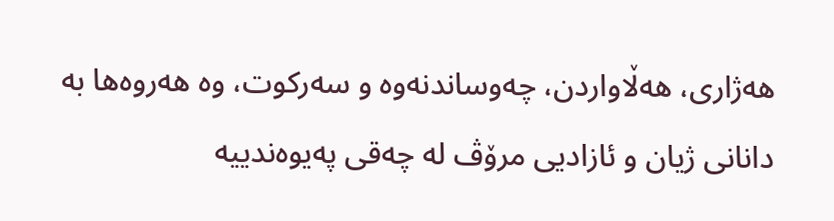هەژاری، هەڵاواردن، چەوساندنەوە و سەرکوت، وە هەروەها بە دانانی ژیان و ئازادیی مرۆڤ لە چەقی پەیوەندییە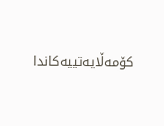کۆمەڵایەتییەکاندا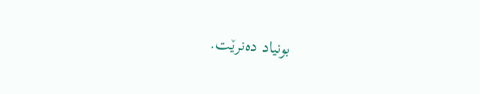بونیاد دەنرێت.